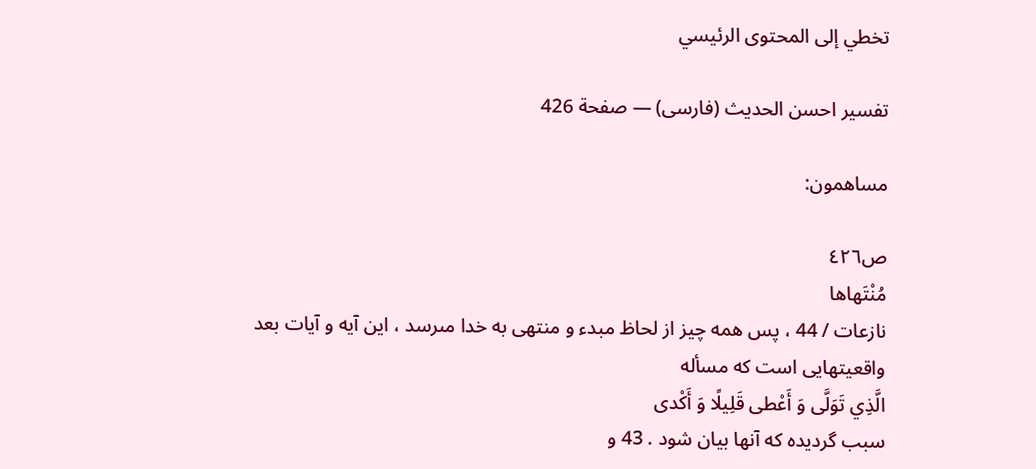تخطي إلى المحتوى الرئيسي

تفسير احسن الحديث (فارسى) — صفحة 426

مساهمون:

ص٤٢٦
مُنْتَهاها
نازعات / 44 ، پس همه چيز از لحاظ مبدء و منتهى به خدا مىرسد ، اين آيه و آيات بعد واقعيتهايى است كه مسأله
الَّذِي تَوَلَّى وَ أَعْطى قَلِيلًا وَ أَكْدى
سبب گرديده كه آنها بيان شود . 43 و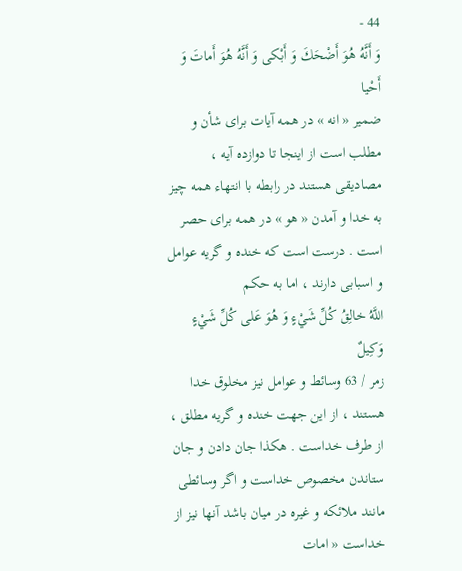44 -
وَ أَنَّهُ هُوَ أَضْحَكَ وَ أَبْكى وَ أَنَّهُ هُوَ أَماتَ وَ أَحْيا
ضمير « انه » در همه آيات براى شأن و مطلب است از اينجا تا دوازده آيه ، مصاديقى هستند در رابطه با انتهاء همه چيز به خدا و آمدن « هو » در همه براى حصر است . درست است كه خنده و گريه عوامل و اسبابى دارند ، اما به حكم
اللَّهُ خالِقُ كُلِّ شَيْءٍ وَ هُوَ عَلى كُلِّ شَيْءٍ وَكِيلٌ
زمر / 63 وسائط و عوامل نيز مخلوق خدا هستند ، از اين جهت خنده و گريه مطلق ، از طرف خداست . هكذا جان دادن و جان ستاندن مخصوص خداست و اگر وسائطى مانند ملائكه و غيره در ميان باشد آنها نيز از خداست « امات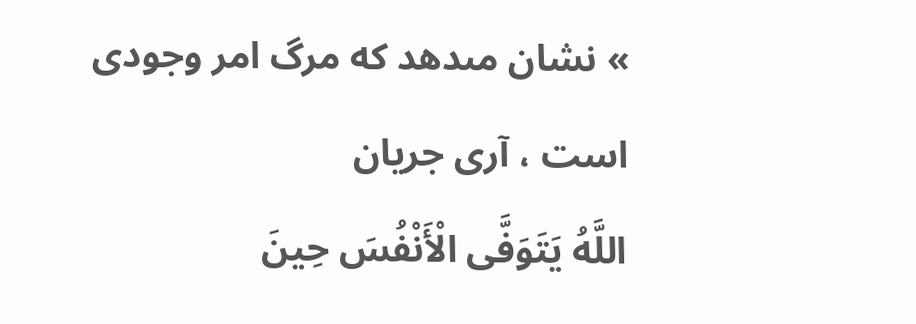» نشان مىدهد كه مرگ امر وجودى است ، آرى جريان
اللَّهُ يَتَوَفَّى الْأَنْفُسَ حِينَ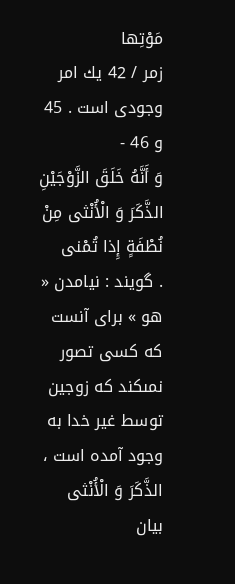مَوْتِها
زمر / 42 يك امر وجودى است . 45 و 46 -
وَ أَنَّهُ خَلَقَ الزَّوْجَيْنِ الذَّكَرَ وَ الْأُنْثى مِنْ نُطْفَةٍ إِذا تُمْنى
. گويند : نيامدن « هو » براى آنست كه كسى تصور نمىكند كه زوجين توسط غير خدا به وجود آمده است ،
الذَّكَرَ وَ الْأُنْثى
بيان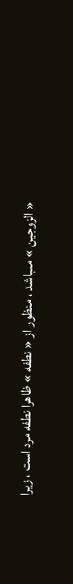« الزوجين » مىباشد ، منظور از « نطفه » ظاهرا نطفه مرد است ، زيرا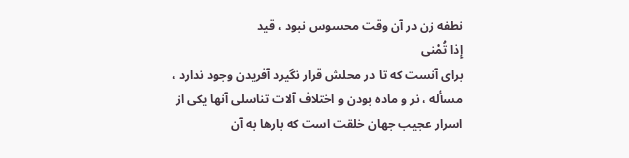نطفه زن در آن وقت محسوس نبود ، قيد
إِذا تُمْنى
براى آنست كه تا در محلش قرار نگيرد آفريدن وجود ندارد ، مسأله ، نر و ماده بودن و اختلاف آلات تناسلى آنها يكى از اسرار عجيب جهان خلقت است كه بارها به آن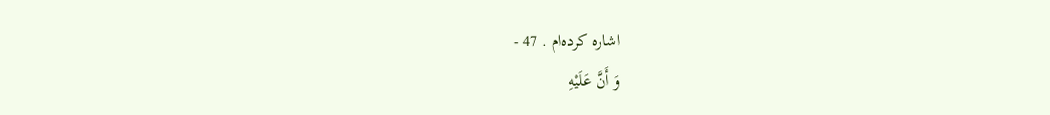اشاره كرده‌ام . 47 -
وَ أَنَّ عَلَيْهِ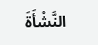النَّشْأَةَ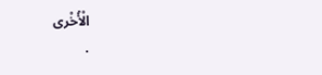الْأُخْرى
.